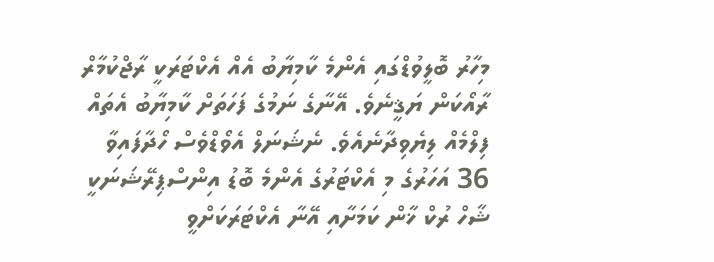މިހާރު ބޮލީވުޑްގައި އެންމެ ކާމިޔާބު އެއް އެކްޓަރަކީ ރާޖްކުމާރް ރާއޯކަން ޔަޤީނެވެ. އޭނާގެ ނަމުގެ ފަހަތަށް ކާމިޔާބު އެތައް ފިލްމެއް ލިޔެވިދާނެއެވެ. ނެޝަނަލް އެވޯޑްވެސް ހޯދާފައިވާ 36 އަހަރުގެ މި އެކްޓަރުގެ އެންމެ ބޮޑު އިންސްޕިރޭޝަނަކީ ޝާހް ރުކް ޚާން ކަމަށާއި އޭނާ އެކްޓަރަކަށްވީ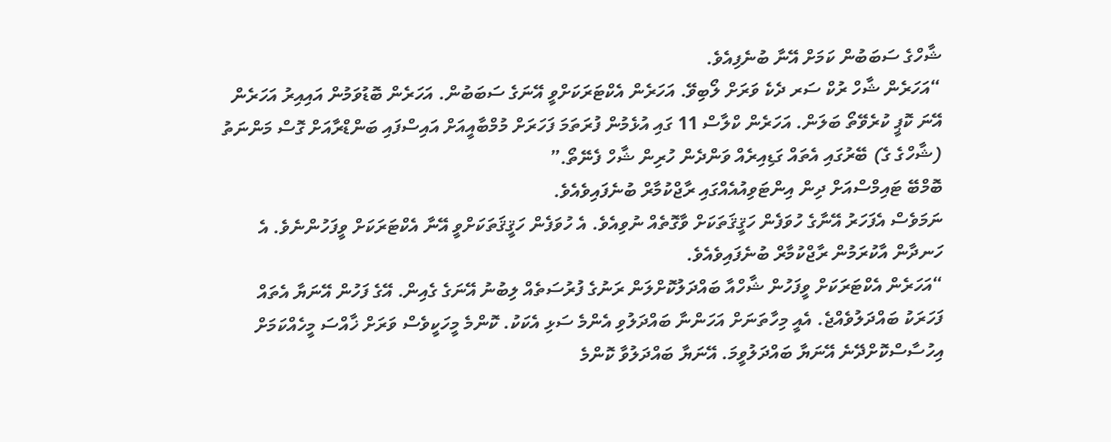ޝާހްގެ ސަބަބުން ކަމަށް އޭނާ ބުނެފިއެވެ.
“އަހަރެން ޝާހް ރުކް ސަރ ދެކެ ވަރަށް ލޯބިވޭ. އަހަރެން އެކްޓަރަކަށްވީ އޭނަގެ ސަބަބުން. އަހަރެން ބޮޑުވަމުން އައިއިރު އަހަރެން އޭނަ ކޮޕީ ކުރެވޭތޯ ބަލަން. އަހަރެން ކްލާސް 11 ގައި އުޅެމުން ފުރަތަމަ ފަހަރަށް މުމްބާއީއަށް އައިސްފައި ބަންޑްރާއަށް ގޮސް މަންނަތު (ޝާހްގެ ގެ) ބޭރުގައި އެތައް ގަޑިއިރެއް ވަންދެން ހުރިން ޝާހް ފެނޭތޯ.”
ބޮމްބޭ ޓައިމްސްއަށް ދިން އިންޓަވިއުއެއްގައި ރާޖްކުމާރް ބުނެފައިވެއެވެ.
ނަމަވެސް އެފަހަރު އޭނާގެ ހުވަފެން ހަޤީޤަތަކަށް ވާގޮތެއް ނުވިއެވެ. އެ ހުވަފެން ހަޤީޤަތަކަށްވީ އޭނާ އެކްޓަރަކަށް ވީފަހުންނެވެ. އެ ހަނދާން އާކުރަމުން ރާޖްކުމާރް ބުނެފައިވެއެވެ.
“އަހަރެން އެކްޓަރަކަށް ވީފަހުން ޝާހްއާ ބައްދަލުކޮށްލަން ރަނުގެ ފުރުސަތެއް ލިބުނު އޭނަގެ ގެއިން. އޭގެ ފަހުން އޭނަޔާ އެތައް ފަހަރަކު ބައްދަލުވެއްޖެ. އެއީ މިހާތަނަށް އަހަންނާ ބައްދަލުވި އެންމެ ސަޅި އެކަކު. ކޮންމެ މީހަކީވެސް ވަރަށް ޚާއްސަ މީހެއްކަމަށް އިހުސާސްކޮށްދޭނެ އޭނަޔާ ބައްދަލުވީމަ. އޭނަޔާ ބައްދަލުވާ ކޮންމެ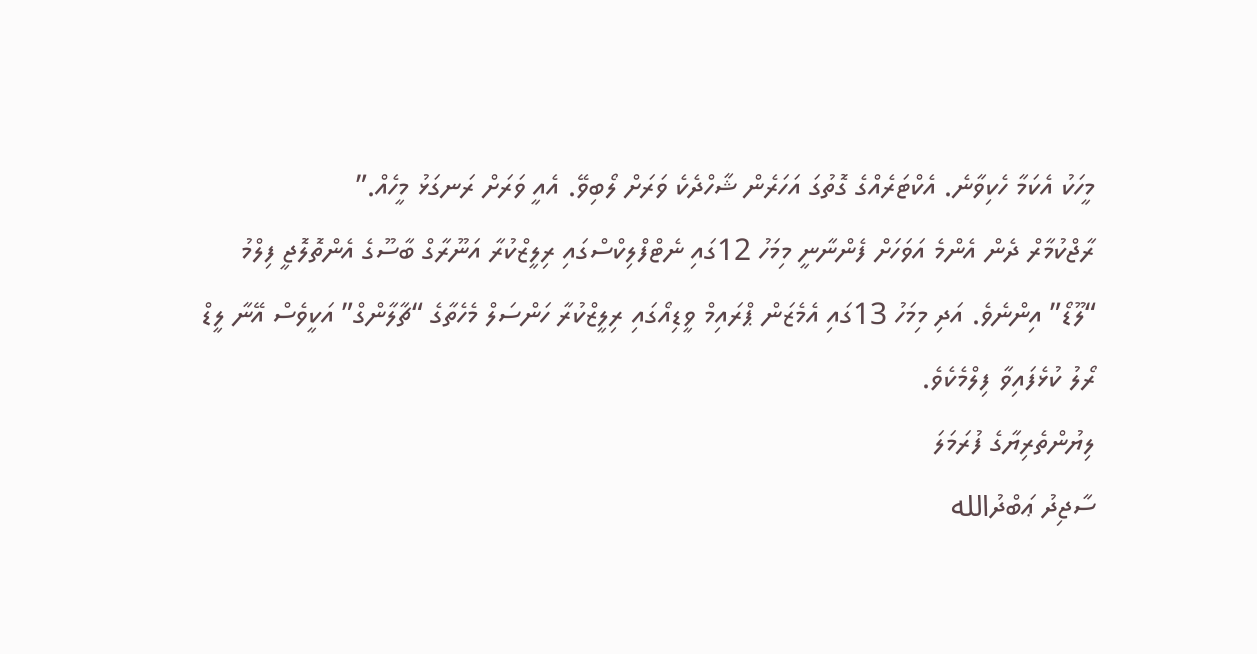މީހަކު އެކަމާ ހެކިވާނެ. އެކްޓަރެއްގެ ގޮތުގަ އަހަރެން ޝާހްދެކެ ވަރަށް ލޯބިވޭ. އެއީ ވަރަށް ރަނގަޅު މީހެއް.”
ރާޖްކުމާރް ދެން އެންމެ އަވަހަށް ފެންނާނީ މިމަހު 12ގައި ނެޓްފްލިކްސްގައި ރިލީޒްކުރާ އަނޫރާގް ބާސޫގެ އެންތޮލޮޖީ ފިލްމު “ލޫޑޯ” އިންނެވެ. އަދި މިމަހު 13ގައި އެމެޒަން ޕްރައިމް ވީޑިއޯގައި ރިލީޒްކުރާ ހަންސަލް މެހެތާގެ “ޗާލާންގް” އަކީވެސް އޭނާ ލީޑް ރޯލު ކުޅެފައިވާ ފިލްމެކެވެ.
ލިޔުންތެރިޔާގެ ފުރަމަލަ
ސާޖިދު ޢަބްދުالله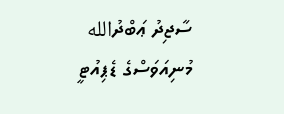ސާޖިދު ޢަބްދުالله
މުނިއަވަސްގެ ޑެޕިއުޓީ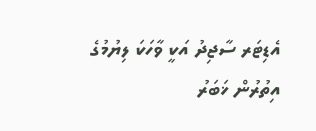އެޑިޓަރ ސާޖިދު އަކީ ވާހަކަ ލިޔުމުގެ އިތުރުން ޚަބަރު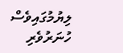ލިޔުމުގައިވެސް ހުނަރުވެރި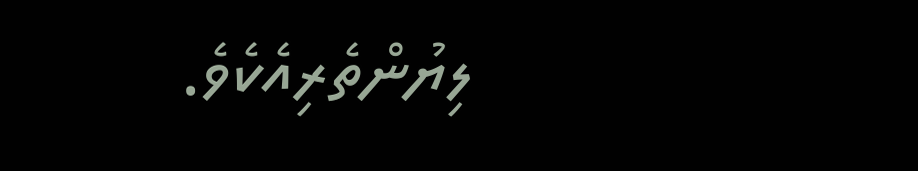ލިޔުންތެރިއެކެވެ.